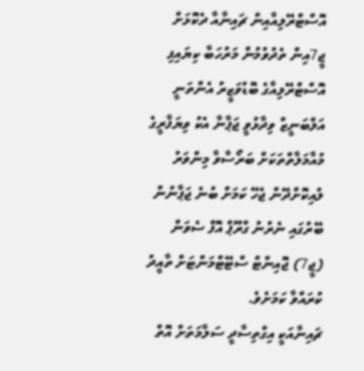އޮސްޓްރޭލިއާއިން ޗައިނާއާ ދެކޮޅަށް ޖީ7އިން ތެދުވުމުން މަރުހަބާ ކިޔައިފި
އޮސްޓްރޭލިއާގެ ބޮޑުވަޒީރު އެންތަނީ އަލްބަނީޒް ވިދާޅުވީ ޖަޕާނާ އެކު ވިޔަފާރީގެ މުއާމަލާތްތަކަށް ބަރޯސާވާ މިންވަރު ލުއިކޮށްދޭން ޖެހޭ ކަމަށް ބުނެ ޖަޕާނުން ބޭރުގައި ނެރުނު ގްރޫޕް އޮފް ސެވަން (ޖީ7) ޖޮއިންޓް ސްޓޭޓްމަންޓަށް ތާއީދު ކުރައްވާ ކަމަށެވެ.
ޗައިނާއަކީ އިގްތިސާދީ ސަލާމަތަށް އޮތް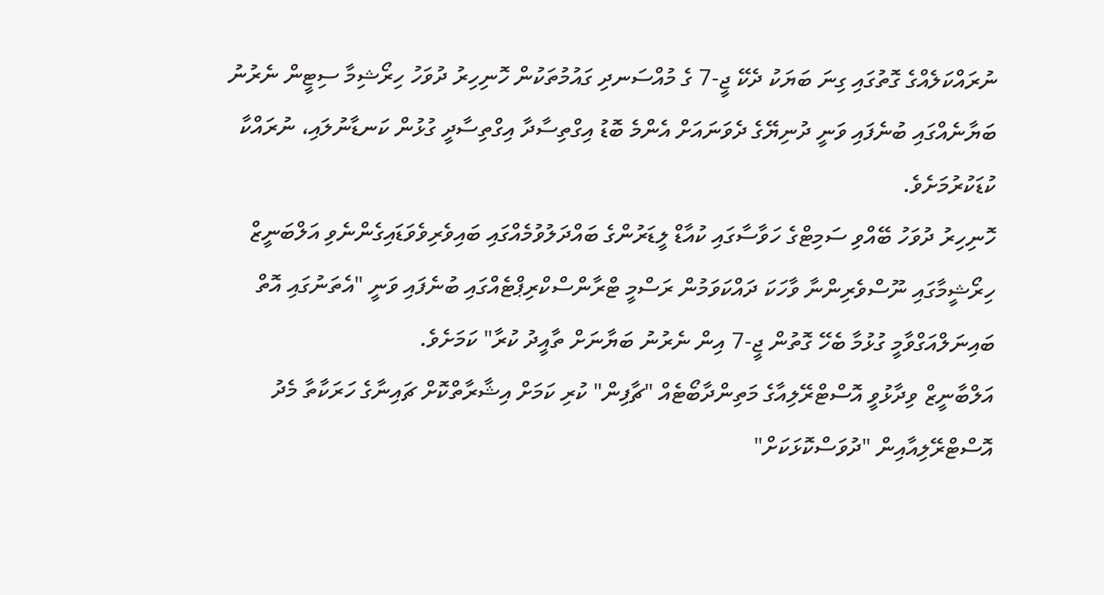ނުރައްކަލެއްގެ ގޮތުގައި ގިނަ ބަޔަކު ދެކޭ ޖީ-7 ގެ މުއްސަނދި ގައުމުތަކުން ހޮނިހިރު ދުވަހު ހިރޯޝިމާ ސިޓީން ނެރުނު ބަޔާނެއްގައި ބުނެފައި ވަނީ ދުނިޔޭގެ ދެވަނައަށް އެންމެ ބޮޑު އިގްތިސާދާ އިގްތިސާދީ ގުޅުން ކަނޑާނުލައި، ނުރައްކާ ކުޑަކުރުމަށެވެ.
ހޮނިހިރު ދުވަހު ބޭއްވި ސަމިޓްގެ ހަވާސާގައި ކުއާޑް ލީޑަރުންގެ ބައްދަލުވުމެއްގައި ބައިވެރިވެވަޑައިގެންނެވި އަލްބަނީޒް ހިރޯޝީމާގައި ނޫސްވެރިންނާ ވާހަކަ ދައްކަވަމުން ރަސްމީ ޓްރާންސްކްރިޕްޓެއްގައި ބުނެފައި ވަނީ "އެތަނުގައި އޮތް ބައިނަލްއަގްވާމީ ގުޅުމާ ބެހޭ ގޮތުން ޖީ-7 އިން ނެރުނު ބަޔާނަށް ތާއީދު ކުރާ" ކަމަށެވެ.
އަލްބާނީޒް ވިދާޅުވީ އޮސްޓްރޭލިއާގެ މަތިންދާބޯޓެއް "ޗާފިން" ކުރި ކަމަށް އިޝާރާތްކޮށް ޗައިނާގެ ހަރަކާތާ މެދު އޮސްޓްރޭލިއާއިން "ދުވަސްކޮޅަކަށް"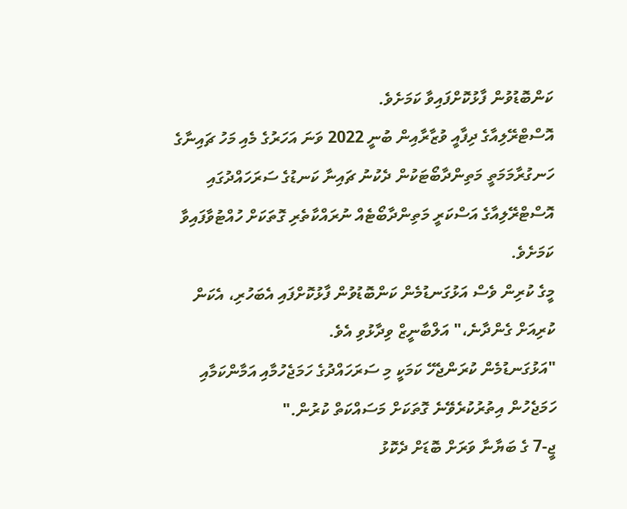ކަންބޮޑުވުން ފާޅުކޮށްފައިވާ ކަމަށެވެ.
އޮސްޓްރޭލިއާގެ ދިފާއީ ވުޒާރާއިން ބުނީ 2022 ވަނަ އަހަރުގެ މެއި މަހު ޗައިނާގެ ހަނގުރާމަމަތީ މަތިންދާބޯޓަކުން ދެކުނު ޗައިނާ ކަނޑުގެ ސަރަހައްދުގައި އޮސްޓްރޭލިއާގެ އަސްކަރީ މަތިންދާބޯޓެއް ނުރައްކާތެރި ގޮތަކަށް ހުއްޓުވާފައިވާ ކަމަށެވެ.
މީގެ ކުރިން ވެސް އަޅުގަނޑުމެން ކަންބޮޑުވުން ފާޅުކޮށްފައި އެބަހުރި، އެކަން ކުރިއަށް ގެންދާނެ،" އަލްބާނީޒް ވިދާޅުވި އެވެ.
"އަޅުގަނޑުމެން ކުރަންޖެހޭ ކަމަކީ މި ސަރަހައްދުގެ ހަމަޖެހުމާއި އަމާންކަމާއި ހަމަޖެހުން އިތުރުކުރެވޭނެ ގޮތަކަށް މަސައްކަތް ކުރުން."
ޖީ-7 ގެ ބަޔާނާ ވަރަށް ބޮޑަށް ދެކޮޅު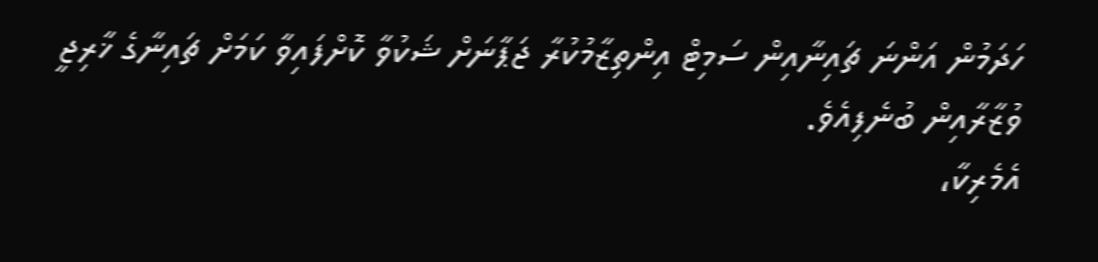ހަދަމުން އަންނަ ޗައިނާއިން ސަމިޓް އިންތިޒާމުކުރާ ޖަޕާނަށް ޝަކުވާ ކޮށްފައިވާ ކަމަށް ޗައިނާގެ ޚާރިޖީ ވުޒާރާއިން ބުނެފިއެވެ.
އެމެރިކާ،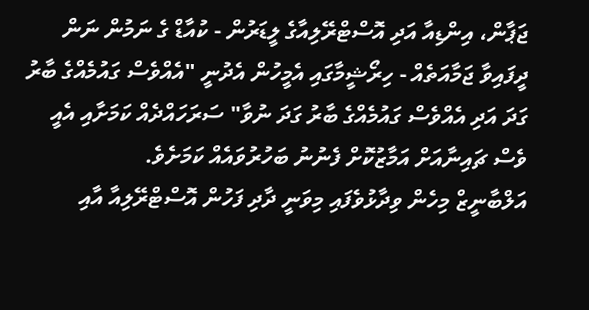ޖަޕާން، އިންޑިއާ އަދި އޮސްޓްރޭލިއާގެ ލީޑަރުން - ކުއާޑް ގެ ނަމުން ނަން ދީފައިވާ ޖަމާއަތެއް - ހިރޯޝީމާގައި އެމީހުން އެދުނީ "އެއްވެސް ގައުމެއްގެ ބާރު ގަދަ އަދި އެއްވެސް ގައުމެއްގެ ބާރު ގަދަ ނުވާ" ސަރަހައްދެއް ކަމަށާއި އެއީ ވެސް ޗައިނާއަށް އަމާޒުކޮށް ފެނުނު ބަހުރުވައެއް ކަމަށެވެ.
އަލްބާނީޒް މިހެން ވިދާޅުވެފައި މިވަނީ ދާދި ފަހުން އޮސްޓްރޭލިއާ އާއި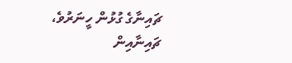ޗައިނާގެ ގުޅުން ހީނަރުވެ، ޗައިނާއިން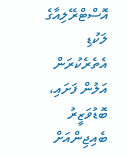އޮސްޓްރޭލިއާގެ ލަކުޑި އެތެރެކުރަން އަލުން ފަށައި، ބޮޑުވަޒީރު ބެއިޖިންއަށް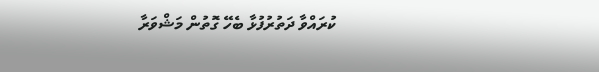ކުރައްވާ ދަތުރުފުޅާ ބެހޭ ގޮތުން މަޝްވަރާ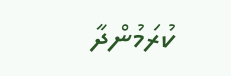ކުރަމުންދާ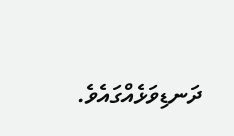ދަނޑިވަޅެއްގައެވެ.